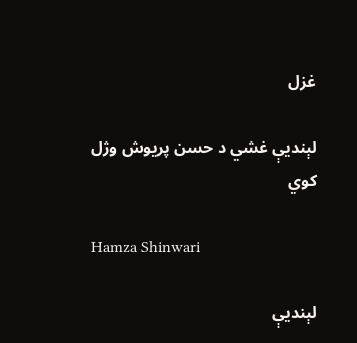غزل

لېنديې غشي د حسن پريوش وژل کوي

Hamza Shinwari

لېنديې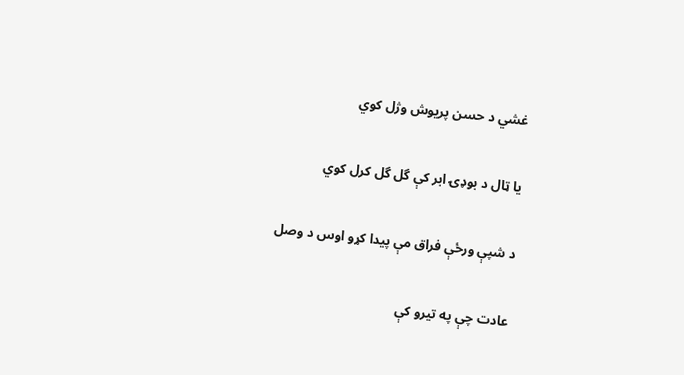غشي د حسن پريوش وژل کوي

يا ټال د بوډۍ ابر کې گل گل کرل کوي

د شپې ورځې فراق مې پيدا کړو اوس د وصل

عادت چې په تيرو کې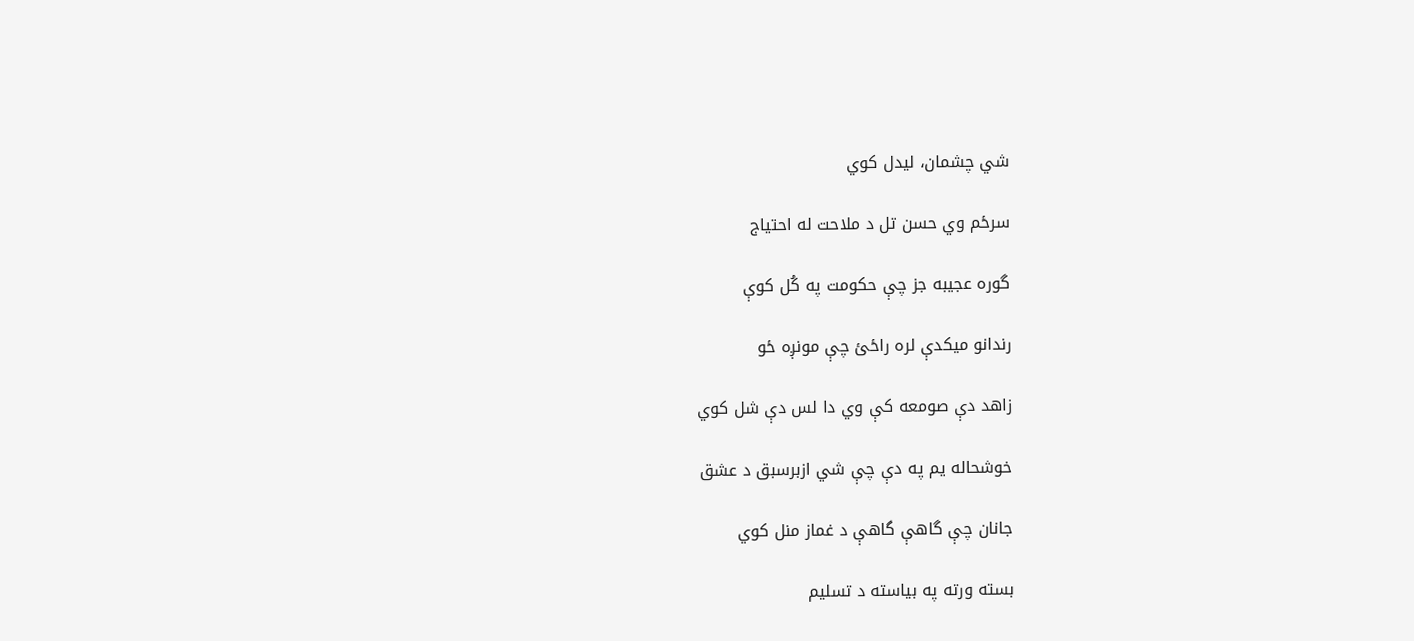شي چشمان، ليدل کوي

سرځم وي حسن تل د ملاحت له احتياج

گوره عجيبه جز چې حکومت په کُل کوې

رندانو ميکدې لره راځئ چې مونږه ځو

زاهد دې صومعه کې وي دا لس دې شل کوي

خوشحاله يم په دې چې شي ازبرسبق د عشق

جانان چې گاهې گاهې د غماز منل کوي

بسته ورته په بياسته د تسليم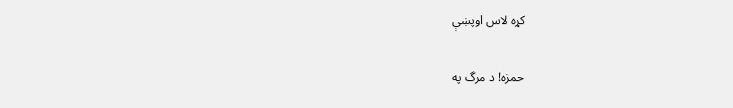کړه لاس اوپښې

حمزه! د مرگ په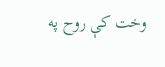وخت کې روح په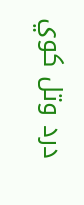درد وتل کوي